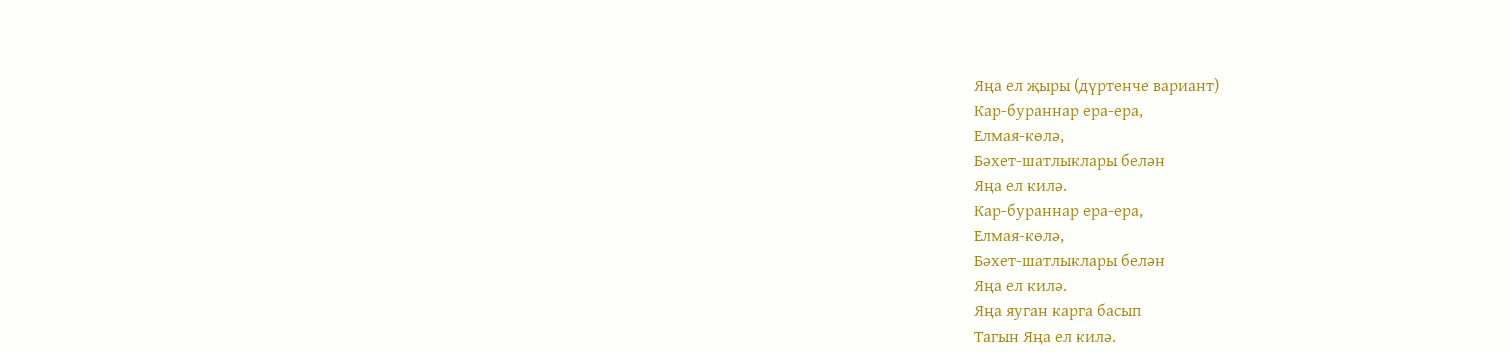Яңа ел җыры (дүртенче вариант)
Кар-бураннар ера-ера,
Елмая-көлә,
Бәхет-шатлыклары белән
Яңа ел килә.
Кар-бураннар ера-ера,
Елмая-көлә,
Бәхет-шатлыклары белән
Яңа ел килә.
Яңа яуган карга басып
Тагын Яңа ел килә.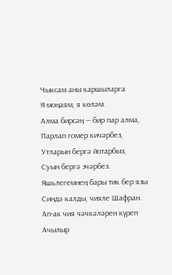Чыксам аны каршыларга
Я моңаям, я көләм.
Алма бирсәң — бир пар алма,
Парлап гомер кичәрбез,
Утларын бергә йотарбыз,
Суын бергә эчәрбез.
Яшьлегемнең бары тик бер язы
Синдә калды, чияле Шафран.
Ап-ак чия чәчкәләрен күреп
Ачылыр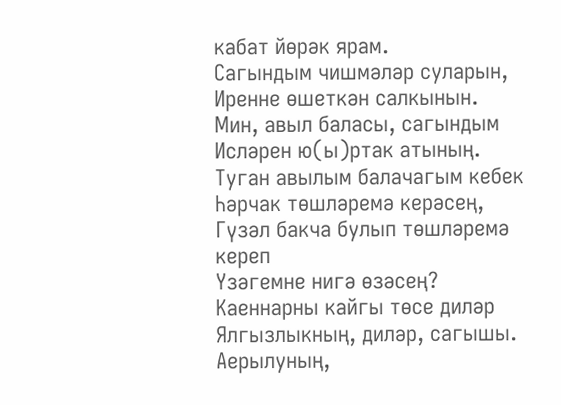кабат йөрәк ярам.
Сагындым чишмәләр суларын,
Иренне өшеткән салкынын.
Мин, авыл баласы, сагындым
Исләрен ю(ы)ртак атының.
Туган авылым балачагым кебек
Һәрчак төшләремә керәсең,
Гүзәл бакча булып төшләремә кереп
Үзәгемне нигә өзәсең?
Каеннарны кайгы төсе диләр
Ялгызлыкның, диләр, сагышы.
Аерылуның,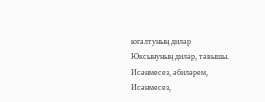югалтуның диләр
Юксынуның диләр, тавышы.
Исәнмесез, әбиләрем,
Исәнмесез,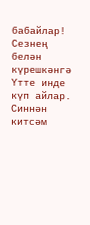бабайлар!
Сезнең белән күрешкәнгә
Үтте инде күп айлар.
Синнән китсәм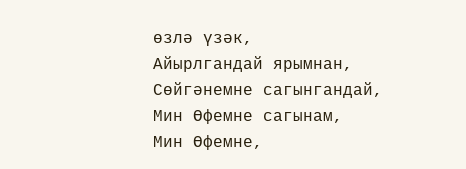өзлә үзәк,
Айырлгандай ярымнан,
Сөйгәнемне сагынгандай,
Мин Өфемне сагынам,
Мин Өфемне,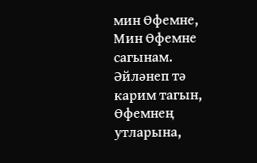мин Өфемне,
Мин Өфемне сагынам.
Әйләнеп тә карим тагын,
Өфемнең утларына,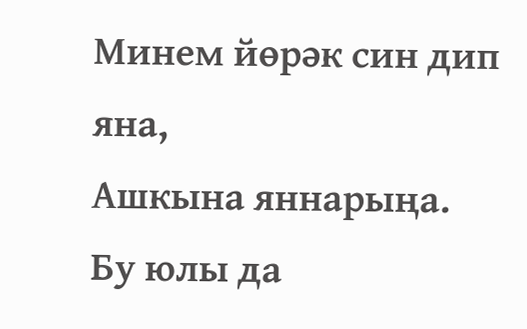Минем йөрәк син дип яна,
Ашкына яннарыңа.
Бу юлы да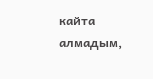кайта алмадым,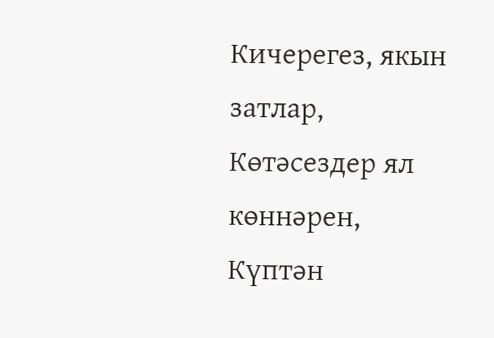Кичерегез, якын затлар,
Көтәсездер ял көннәрен,
Күптән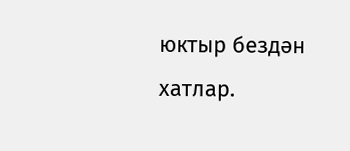юктыр бездән хатлар.